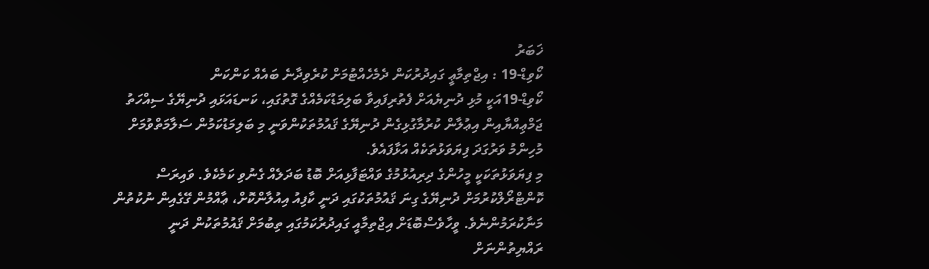ޚަބަރު
ކޯވިޑް-19 : އިޖްތިމާޢީ ގައިދުރުކަން ދެމެހެއްޓުމަށް ކުރެވިދާނެ ބައެއް ކަންކަން
ކޯވިޑް-19އަކީ މުޅި ދުނިޔެއަށް ފެތުރިފައިވާ ބަލިމަޑުކަމެއްގެ ގޮތުގައި، ކަނޑައަޅައި ދުނިޔޭގެ ސިއްހަތު ޖަމްޢިއްޔާއިން އިޢުލާން ކުރުމާގުޅިގެން ދުނިޔޭގެ ޤައުމުތަކުންވަނީ މި ބަލިމަޑުކަމުން ސަލާމަތްވުމަށް މުހިންމު ވަރުގަދަ ފިޔަވަޅުތަކެއް އަޅާފައެވެ.
މި ފިޔަވަޅުތަކަކީ މީހުންގެ ދިރިއުޅުމުގެ ވައްޓަފާޅިއަށް ބޮޑު ބަދަލެއް ގެނުވި ކަމެކެވެ. ވައިރަސް ކޮންޓްރޯލްކުރުމަށް ދުނިޔޭގެ ގިނަ ޤައުމުތަކުގައި ދަނީ ކާފިއު އިއުލާންކޮށް، ޢާއްމުން ގޭގެއިން ނުކުތުން މަނާކުރަމުންނެވެ. ވީހާވެސްބޮޑަށް އިޖްތިމާއީ ގައިދުރުކަމުގައި ތިބުމަށް ޤައުމުތަކުން ދަނީ ރައްޔިތުންނަށް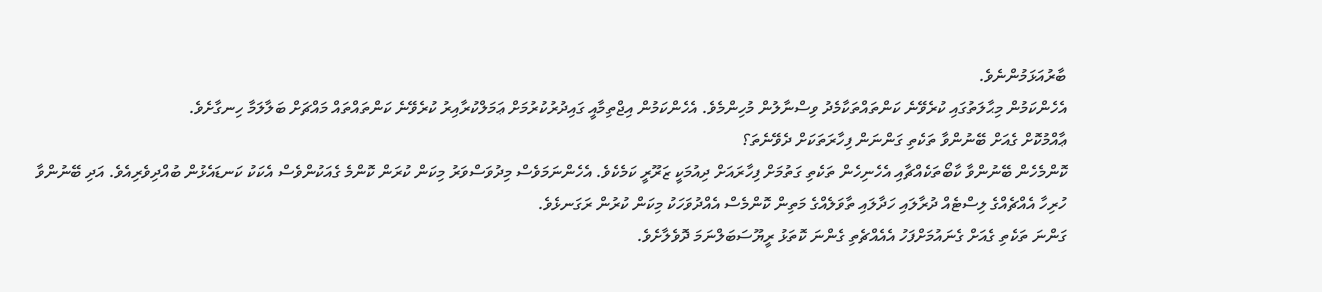ބާރުއަޅަމުންނެވެ.
އެހެންކަމުން މިޙާލަތުގައި ކުރެވޭނެ ކަންތައްތަކާމެދު ވިސްނާލުން މުހިންމެވެ. އެހެންކަމުން އިޖްތިމާއީ ގައިދުރުކުރުމަށް ޢަމަލްކުރާއިރު ކުރެވޭނެ ކަންތައްތައް މައްޗަށް ބަލާލަމާ ހިނގާށެވެ.
ޢާއްމުކޮށް ގެއަށް ބޭނުންވާ ތަކެތި ގަންނަން ފިހާރަތަކަށް ދެވޭނެތަ؟
ކޮންމެހެން ބޭނުންވާ ކާބޯތަކެއްޗާއި އެހެނިހެން ތަކެތި ގަތުމަށް ފިހާރައަށް ދިއުމަކީ ޒަރޫރީ ކަމެކެވެ. އެހެންނަމަވެސް މިދުވަސްވަރު މިކަން ކުރަން ކޮންމެ ގެއަކުންވެސް އެކަކު ކަނޑައެޅުން ބުއްދިވެރިއެވެ. އަދި ބޭނުންވާ ހުރިހާ އެއްޗެއްގެ ލިސްޓެއް ދުރާލައި ހަދާލައި ތާވަލެއްގެ މަތިން ކޮންމެސް އެއްދުވަހަކު މިކަން ކުރުން ރަގަނޅެވެ.
ގަންނަ ތަކެތި ގެއަށް ގެނައުމަށްފަހު އެއެއްޗެތި ގެންނަ ކޮތަޅު ރީޔޫސަބަލްނަމަ ދޮވެލާށެވެ.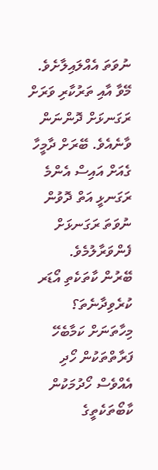ނުވަތަ އެއްލައިލާށެވެ. މޭވާ އާއި ތަރުކާރި ވަރަށް ރަގަނޅަށް ދޮންނަން ވާނެއެވެ. ބޭރަށް ދާމީހާ ގެއަށް އައިސް އެންމެ ރަގަނޅީ އަތް ދޮވުން ނުވަތަ ރަގަނޅަށް ފެންވަރާލުމެވެ.
ބޭރުން ކާތަކެތި އޯޑަރ ކުރެވިދާނެތަ؟
މިހާތަނަށް ކަމާބެހޭ ފަރާތްތަކުން ހޯދި އެއްވެސް ހޯދުމަކުން ކާބޯތަކެތީގެ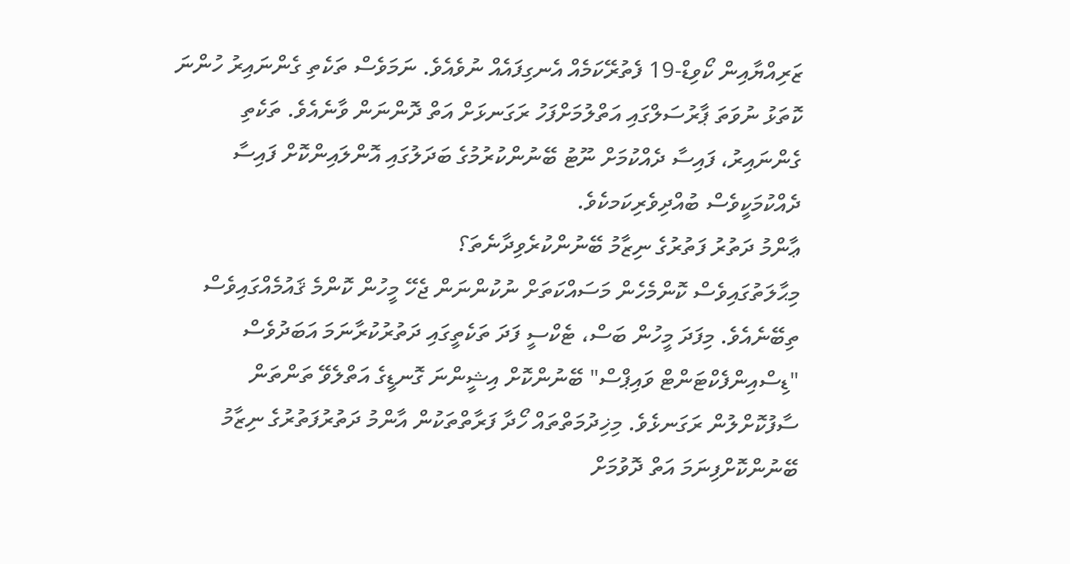ޒަރިއްޔާއިން ކޯވިޑް-19 ފެތުރޭކަމެއް އެނގިފައެއް ނުވެއެވެ. ނަމަވެސް ތަކެތި ގެންނައިރު ހުންނަ ކޮތަޅު ނުވަތަ ޕާރުސަލްގައި އަތްލުމަށްފަހު ރަގަނޅަށް އަތް ދޮންނަން ވާނެއެވެ. ތަކެތި ގެންނައިރު، ފައިސާ ދެއްކުމަށް ނޫޓު ބޭނުންކުރުމުގެ ބަދަލުގައި އޮންލައިންކޮށް ފައިސާ ދެއްކުމަކީވެސް ބުއްދިވެރިކަމކެވެ.
ޢާންމު ދަތުރު ފަތުރުގެ ނިޒާމު ބޭނުންކުރެވިދާނެތަ؟
މިޙާލަތުގައިވެސް ކޮންމެހެން މަސައްކަތަށް ނުކުންނަން ޖެހޭ މީހުން ކޮންމެ ޤައުމެއްގައިވެސް ތިބޭނެއެވެ. މިފަދަ މީހުން ބަސް، ޓެކްސީ ފަދަ ތަކެތީގައި ދަތުރުކުރާނަމަ އަބަދުވެސް "ޑިސްއިންފެކްޓަންޓް ވައިޕްސް" ބޭނުންކޮށް އިޝީންނަ ގޮނޑީގެ އަތްލެވޭ ތަންތަން ސާފުކޮށްލުން ރަގަނޅެވެ. މިޚިދުމަތްތައް ހޯދާ ފަރާތްތަކުން އާންމު ދަތުރުފަތުރުގެ ނިޒާމު ބޭނުންކޮށްފިނަމަ އަތް ދޮވުމަށް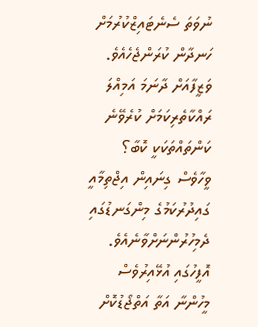ނުވަތަ ސެނެޓައިޒްކުރުމަށް ހަނދާން ކުރަންޖެހެއެވެ.
ވަޒީފާއަށް ދާނަމަ އަމިއްލަ ރައްކާތެރިކަމަށް ކުރެވޭނެ ކަންތައްތަކަކީ ކޮބާ؟
ވީހާވެސް ގިނައިން އިޖްތިމާއީ ގައިދުރުކަމުގެ މިންގަނޑުގައި ދެމިހުރުންނަށްވާނެއެވެ. އޮފީހުގައި އުޅޭއިރުވެސް މީހުންނާ އަތާ އަތްޖޯޑުކޮށް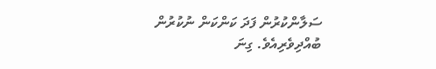ސަލާންކުރުން ފަދަ ކަންކަން ނުކުރުން ބުއްދިވެރިއެވެ. ގިނަ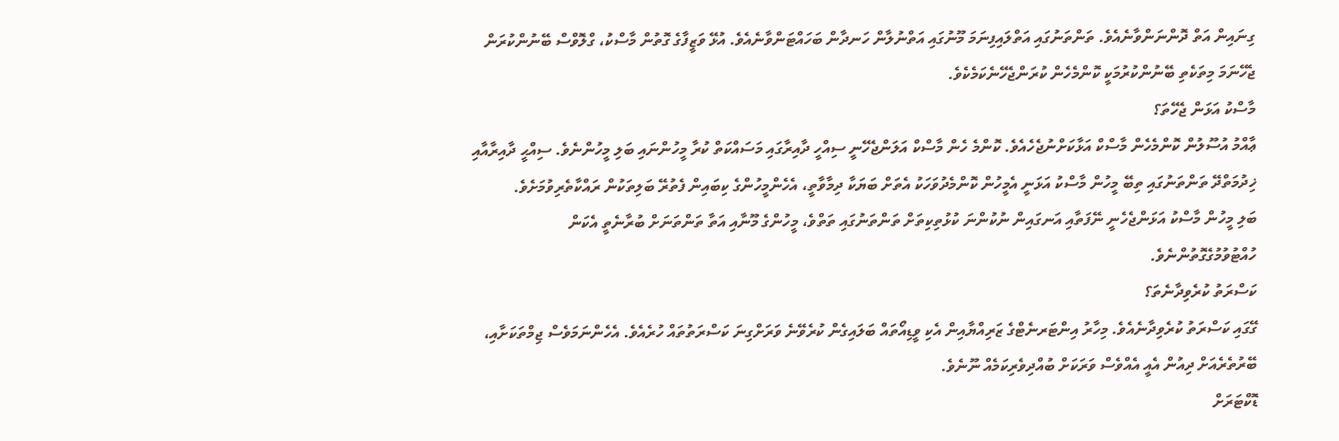ގިނައިން އަތް ދޮންނަންވާނެއެވެ. ތަންތަނުގައި އަތްލައިފިނަމަ މޫނުގައި އަތްނުލާން ހަނދާން ބަހައްޓަންވާނެއެވެ. އުޅޭ ވަޒީފާގެ ގޮތުން މާސްކު، ގްލޮވްސް ބޭނުންކުރަން ޖެހޭނަމަ މިތަކެތި ބޭނުންކުރުމަކީ ކޮންމެހެން ކުރަންޖެހޭނެކަމެކެވެ.
މާސްކު އަޅަން ޖެހޭތަ؟
ޢާއްމު އުސޫލުން ކޮންމެހެން މާސްކް އަޅާކަށްނުޖެހެއެވެ. ކޮންމެ ހެން މާސްކް އަލަންޖެހޭނީ ސިއްހީ ދާއިރާގައި މަސައްކަތް ކުރާ މީހުންނައި ބަލި މީހުންނެވެ. ސިއްޙީ ދާއިރާއާއި ޚިދުމަތްދޭ ތަންތަނުގައި ތިބޭ މީހުން މާސްކު އަޅަނީ އެމީހުން ކޮންމެދުވަހަކު އެތަށް ބަޔަކާ ދިމާވާތީ، އެހެންމީހުންގެ ކިބައިން ފެތުރޭ ބަލިތަކުން ރައްކާތެރިވުމަށެވެ.
ބަލި މީހުން މާސްކު އަޅަންޖެހެނީ ނޭފަތާއި އަނގައިން ނުކުންނަ ކުޅުތިކިތަށް ތަންތަނުގައި ތަތްވެ، މީހުންގެ މޫނާއި އަތާ ތަންތަނަށް ބުރާނެތީ އެކަން ހުއްޓުވުމުގެގޮތުންނެވެ.
ކަސްރަތު ކުރެވިދާނެތަ؟
ގޭގައި ކަސްރަތު ކުރެވިދާނެއެވެ. މިހާރު އިންޓަރނެޓްގެ ޒަރިއްޔާއިން އެކި ވީޑިއޯތައް ބަލައިގެން ކުރެވޭނެ ވަރަށްގިނަ ކަސްރަތުތައް ހުރެއެވެ. އެހެންނަމަވެސް ޖިމްތަކަށާއި، ބޭރުތެރެއަށް ދިއުން އެއީ އެއްވެސް ވަރަކަށް ބުއްދިވެރިކަމެއް ނޫނެވެ.
ޑޮކްޓަރަށް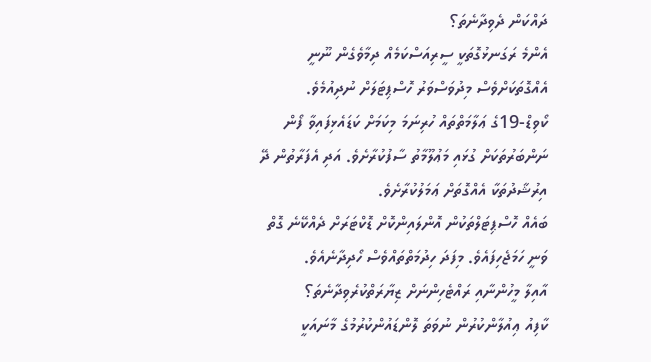ދައްކަން ދެވިދާނެތަ؟
އެންމެ ރަގަނޅުގޮތަކީ ސީރިއަސްކަމެއް ދިމާވެގެން ނޫނީ އެއްގޮތަކަށްވެސް މިދުވަސްވަރު ހޮސްޕިޓަލަށް ނުދިއުމެވެ. ކޯވިޑް-19ގެ ޢަލާމަތްތައް ހުރިނަމަ މިކަމަށް ކަޑައެޅިފައިވާ ފޯން ނަންބަރުތަކަށް ގުޅައި މަޢުލޫމާތު ސާފުކުރާށެވެ. އަދި އެފަރާތުން ދޭ އިރުޝާދުތަކާ އެއްގޮތަށް ޢަމަލުކުރާށެވެ.
ބައެއް ހޮސްޕިޓަލްތަކުން އޮންލައިންކޮށް ޑޮކްޓަރަށް ދެއްކޭނެ ގޮތް ވަނީ ހަމަޖެހިފައެވެ. މިފަދަ ހިދުމަތްތައްވެސް ހޯދިދާނެއެވެ.
އާއިލާ މީހުންނާއި ރައްޓެހިންނަށް ޒިޔާރަތްކުރެވިދާނެތަ؟
ކާފިއު ޢިއުލާންކުރުން ނުވަތަ ލޮންޑައުންކުރުމުގެ މާނައަކީ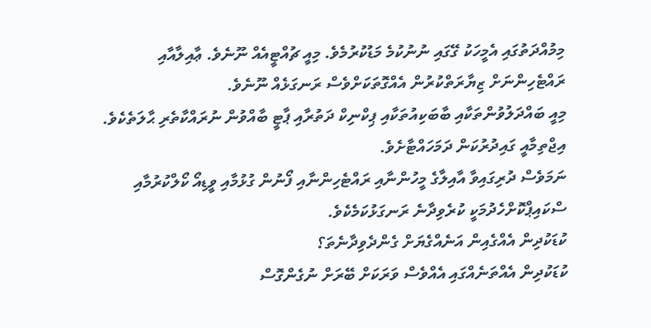މިމުއްދަތުގައި އެމީހަކު ގޭގައި ނުނުކުމެ މަޑުކުރުމެވެ. މިއީ ޗުއްޓީއެއް ނޫނެވެ. ޢާއިލާއާއި ރައްޓެހިންނަށް ޒިޔާރަތްކުރުން އެއްގޮތަކަށްވެސް ރަނގަޅެއް ނޫނެވެ.
މިއީ ބައްދަލުވުންތަކާއި ބާބަކިއުތަކާއި ޕިކްނިކް ދަތުރާއި ޕާޓީ ބާއްވުން ނުރައްކާތެރި ޙާލަތެކެވެ. އިޖްތިމާއީ ގައިދުރުކަން ދަމަހައްޓާށެވެ.
ނަމަވެސް ދުރިގައިވާ އާއިލާގެ މީހުންނާއި ރައްޓެހިންނާއި ފޯނުން ގުޅުމާއި ވީޑިއޯ ކޯލްކުރުމާއި ސްކައިޕްކޮށްހެދުމަކީ ކުރެވިދާނެ ރަނގަޅުކަމެކެވެ.
ކުޑަކުދިން އެއްގެއިން އަނެއްގެޔަށް ގެންދެވިދާނެތަ؟
ކުޑަކުދިން އެއްތަނެއްގައި އެއްވެސް ވަރަކަށް ބޭރަށް ނުގެންގޮސް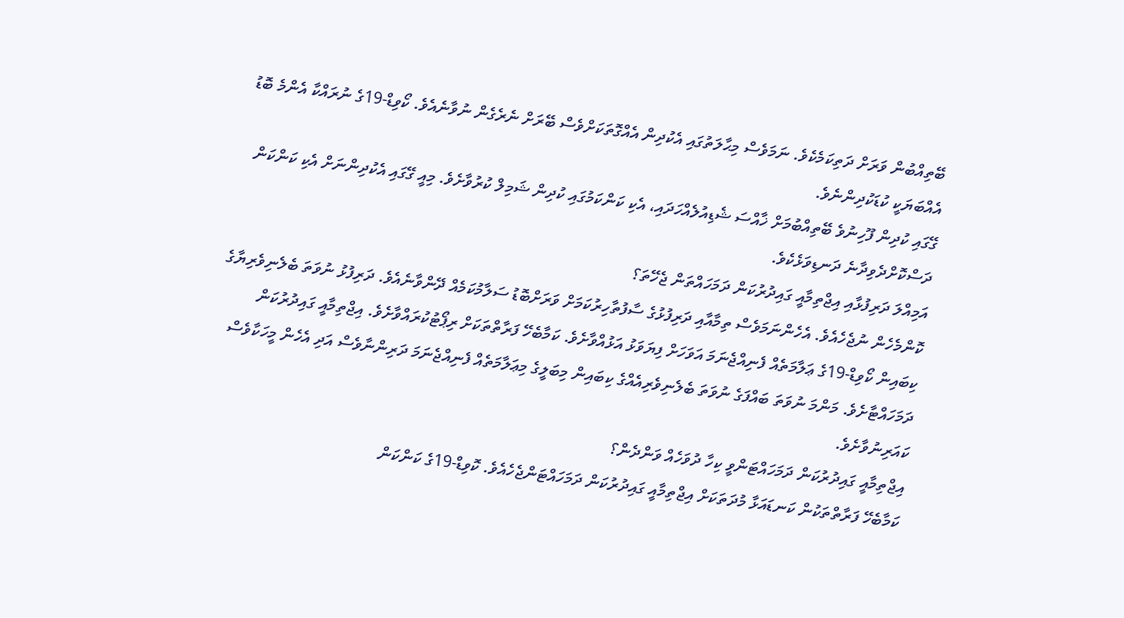ބޭތިއްބުން ވަރަށް ދަތިކަމެކެވެ. ނަމަވެސް މިޙާލަތުގައި އެކުދިން އެއްގޮތަކަށްވެސް ބޭރަށް ނެރެގެން ނުވާނެއެވެ. ކޯވިޑް-19ގެ ނުރައްކާ އެންމެ ބޮޑު އެއްބަޔަކީ ކުޑަކުދިންނެވެ.
ގޭގައި ކުދިން ފޫހިނުވެ ބޭތިއްބުމަށް ޚާއްސަ ޝެޑިއުލެއްހަދައި، އެކި ކަންކަމުގައި ކުދިން ޝަމިލް ކުރުވާށެވެ. މިއީ ގޭގައި އެކުދިންނަށް އެކި ކަންކަން ދަސްކޮށްދެވިދާނެ ދަނޑިވަޅެކެވެ.
އަމިއްލަ ދަރިފުޅާއި އިޖްތިމާއީ ގައިދުރުކަން ދަމަހައްތަން ޖެހޭތަ؟
ކޮންމެހެން ނުޖެހެއެވެ. އެހެންނަމަވެސް ތިމާއާއި ދަރިފުޅުގެ ސާފުތާހިރުކަމަށް ވަރަށްބޮޑު ސަލާމުކަމެއް ދޭންވާނެއެވެ. ދަރިފުޅު ނުވަތަ ބެލެނިވެރިޔާގެ ކިބައިން ކޯވިޑް-19ގެ ޢަލާމަތެއް ފެނިއްޖެނަމަ އަވަހަށް ފިޔަވަޅު އަޅުއްވާށެވެ. ކަމާބެހޭ ފަރާތްތަކަށް ރިޕޯޓުކުރައްވާށެވެ. އިޖްތިމާއީ ގައިދުރުކަން ދަމަހައްޓާށެވެ. މަންމަ ނުވަތަ ބައްފަގެ ނުވަތަ ބެލެނިވެރިއެއްގެ ކިބައިން މިބަލީގެ މިޢަލާމަތެއް ފެނިއްޖެނަމަ ދަރިންނާވެސް އަދި އެހެން މީހަކާވެސް ކައަރިނުވާށެވެ.
އިޖްތިމާއީ ގައިދުރުކަން ދަމަހައްޓަންވީ ކިހާ ދުވަހެއް ވަންދެން؟
ކަމާބެހޭ ފަރާތްތަކުން ކަނޑައަޅާ މުދަތަކަށް އިޖްތިމާއީ ގައިދުރުކަން ދަމަހައްޓަންޖެހެއެވެ. ކޮވިޑް-19ގެ ކަންކަން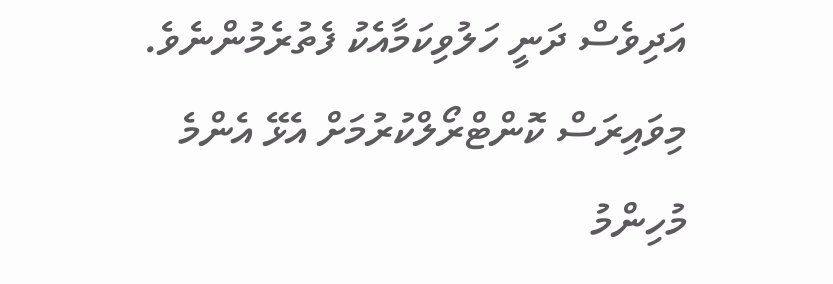އަދިވެސް ދަނީ ހަލުވިކަމާއެކު ފެތުރެމުންނެވެ. މިވައިރަސް ކޮންޓްރޯލްކުރުމަށް އެޅޭ އެންމެ މުހިންމު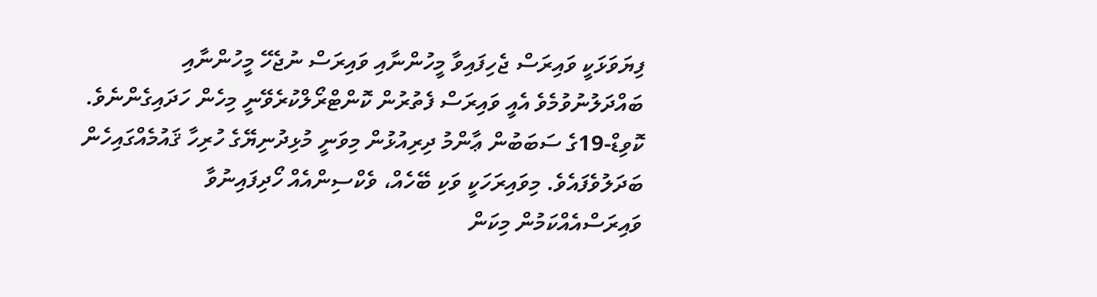ފިޔަވަޅަކީ ވައިރަސް ޖެހިފައިވާ މީހުންނާއި ވައިރަސް ނުޖެހޭ މީހުންނާއި ބައްދަލުނުވުމެވެ އެއީ ވައިރަސް ފެތުރުން ކޮންޓްރޯލްކުރެވޭނީ މިހެން ހަދައިގެންނެވެ.
ކޮވިޑް-19ގެ ސަބަބުން ޢާންމު ދިރިއުޅުން މިވަނީ މުޅިދުނިޔޭގެ ހުރިހާ ޤައުމެއްގައިހެން ބަދަލުވެފައެވެ. މިވައިރަހަކީ ވަކި ބޭހެއް، ވެކްސިންއެއް ހޯދިފައިނުވާ ވައިރަސްއެއްކަމުން މިކަން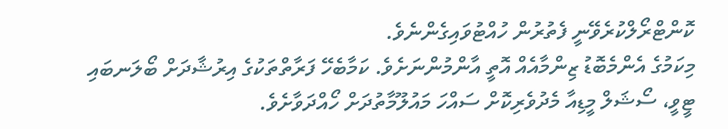ކޮންޓްރޯލްކުރެވޭނީ ފެތުރުން ހުއްޓުވައިގެންނެވެ.
މިކަމުގެ އެންމެބޮޑު ޒިންމާއެއް އޮތީ އާންމުންނަށެވެ. ކަމާބެހޭ ފަރާތްތަކުގެ އިރުޝާދަށް ބޯލަނބައި ޓީވީ، ސޯޝަލް މީޑިއާ މެދުވެރިކޮށް ސައްހަ މައުލޫމާތުދަށް ހޯއްދަވާށެވެ.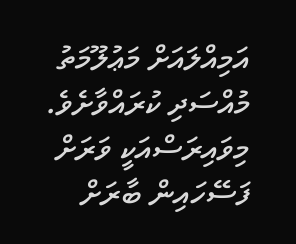އަމިއްލައަށް މަޢުލޫމަތު މުއްސަދި ކުރައްވާށެވެ. މިވައިރަސްއަކީ ވަރަށް ފަސޭހައިން ބާރަށް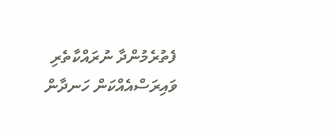ފެތުރެމުންދާ ނުރައްކާތެރި ވައިރަސްއެއްކަން ހަނދާން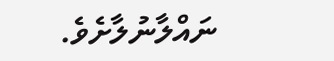ނައްލާނުލާށެވެ.